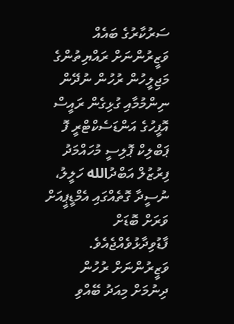ސަރުކާރުގެ ބައެއް ވަޒީރުންނަށް ރައްޔިތުންގެ މަޖިލީހުން ރުހުން ނުދޭން ނިންމުމާއި ގުޅިގެން ރައީސް އޮފީހުގެ އަންޑަސެކްޓްރީ ފޮ ޕަބްލިކް ޕޮލިސީ މުހައްމަދު ފިރުޒުލް އަބްދުالله ހަލީލު، ނުސީދާ ގޮތެއްގައި އެމްޑީޕީއަށް ވަރަށް ބޮޑަށް ފާޑުވިދާޅުވެއްޖެއެވެ.
ވަޒީރުންނަށް ރުހުން ދިނުމަށް މިއަދު ބޭއްވި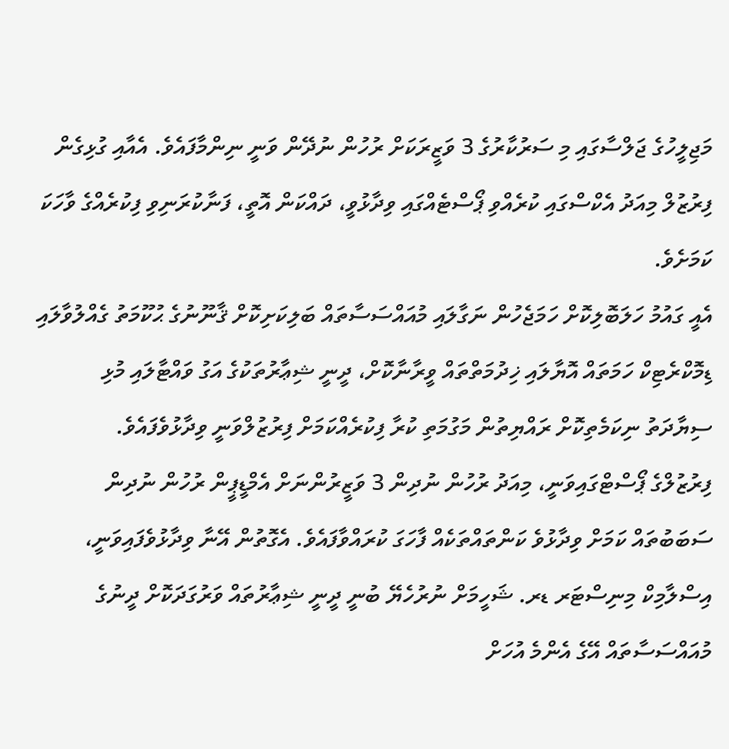މަޖިލީހުގެ ޖަލްސާގައި މި ސަރުކާރުގެ 3 ވަޒީރަކަށް ރުހުން ނުދޭން ވަނީ ނިންމާފައެވެ. އެއާއި ގުޅިގެން ފިރުޒުލް މިއަދު އެކްސްގައި ކުރެއްވި ޕޯސްޓެއްގައި ވިދާޅުވީ، ދައްކަން އޮތީ، ފަނާކުރަނިވި ފިކުރެއްގެ ވާހަކަ ކަމަށެވެ.
އެއީ ގައުމު ހަލަބޮލިކޮށް ހަމަޖެހުން ނަގާލައި މުއައްސަސާތައް ބަލިކަށިކޮށް ޤާނޫނުގެ ޙުކޫމަތު ގެއްލުވާލައި ޑިމޮކްރެޓިކް ހަމަތައް އޮޔާލައި ޚިދުމަތްތައް ވީރާނާކޮށް، ދީނީ ޝިޢާރުތަކުގެ އަގު ވައްޓާލައި މުޅި ސިޔާދަތު ނިކަމެތިކޮށް ރައްޔިތުން މަގުމަތި ކުރާ ފިކުރެއްކަމަށް ފިރުޒުލްވަނީ ވިދާޅުވެފައެވެ.
ފިރުޒުލްގެ ޕޯސްޓްގައިވަނީ، މިއަދު ރުހުން ނުދިން 3 ވަޒީރުންނަށް އެމްޑީޕީން ރުހުން ނުދިން ސަބަބުތައް ކަމަށް ވިދާޅުވެ ކަންތައްތަކެއް ފާހަގަ ކުރައްވާފައެވެ. އެގޮތުން އޭނާ ވިދާޅުވެފައިވަނީ، އިސްލާމިކް މިނިސްޓަރ ޑރ. ޝަހީމަށް ނުރުހެޔޭ ބުނީ ދީނީ ޝިޢާރުތައް ވަރުގަދަކޮށް ދީނުގެ މުއައްސަސާތައް އޭގެ އެންމެ އުހަށް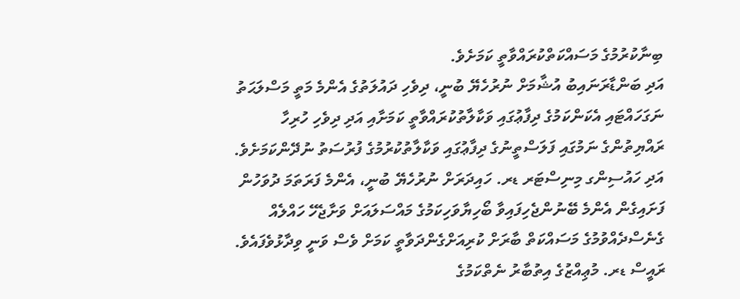ބިނާކުރުމުގެ މަސައްކަތްކުރައްވާތީ ކަމަށެވެ.
އަދި ބަންޑާރަނައިބު އުޝާމަށް ނުރުހެޔޭ ބުނީ، ދިވެހި ދައުލަތުގެ އެންމެ މަތީ މަސްލަޙަތު ނަގަހައްޓައި އެކަންކަމުގެ ދިފާޢުގައި ވަކާލާތުކުރައްވާތީ ކަމަށާއި އަދި ދިވެހި ހުރިހާ ރައްޔިތުންގެ ނަމުގައި ފަލަސްތީނުގެ ދިފާޢުގައި ވަކާލާތުކުރުމުގެ ފުރުސަތު ނުދޭންކަމަށެވެ.
އަދި ހައުސިންގ މިނިސްޓަރ ޑރ. ހައިދަރަށް ނުރުހެޔޭ ބުނީ، އެންމެ ފަރަތަމަ ދުވަހުން ފަށައިގެން އެންމެ ބޭނުންޖެހިފައިވާ ބޯހިޔާވަހިކަމުގެ މައްސަލައަށް ވަށާޖެހޭ ހައްލެއް ގެނެސްދެއްވުމުގެ މަސައްކަތް ބާރަށް ކުރިއަށްގެންދަވާތީ ކަމަށް ވެސް ވަނީ ވިދާޅުވެފައެވެ.
ރައީސް ޑރ. މުޢިއްޒުގެ އިތުބާރު ނެތްކަމުގެ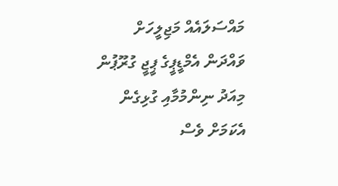މައްސަލައެއް މަޖިލީހަށް ވައްދަން އެމްޑީޕީގެ ޕީޖީ ގުރޫޕުން މިއަދު ނިންމުމާއި ގުޅިގެން އެކަމަށް ވެސް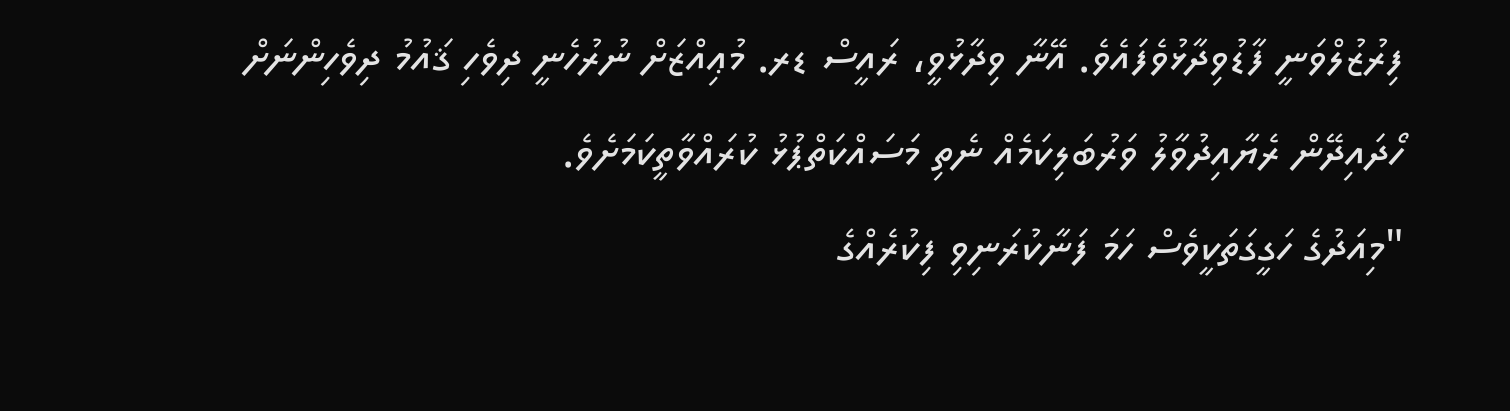ފިރުޒުލްވަނީ ފާޑުވިދާޅުވެފައެވެ. އޭނާ ވިދާޅުވީ، ރައީސް ޑރ. މުޢިއްޒަށް ނުރުހެނީ ދިވެހި ޤައުމު ދިވެހިންނަށް ހޯދައިދޭން ރެޔާއިދުވާލު ވަރުބަލިކަމެއް ނެތި މަސައްކަތްޕުޅު ކުރައްވާތީކަމަށެވެ.
"މިއަދުގެ ހަގީގަތަކީވެސް ހަމަ ފަނާކުރަނިވި ފިކުރެއްގެ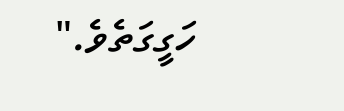ހަގީގަތެވެ."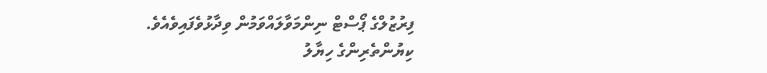ފިރުޒުލްގެ ޕޯސްޓް ނިންމަވާލައްވަމުން ވިދާޅުވެފައިވެއެވެ.
ކިޔުންތެރިންގެ ހިޔާލު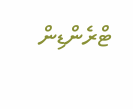ޓްރެންޑިން